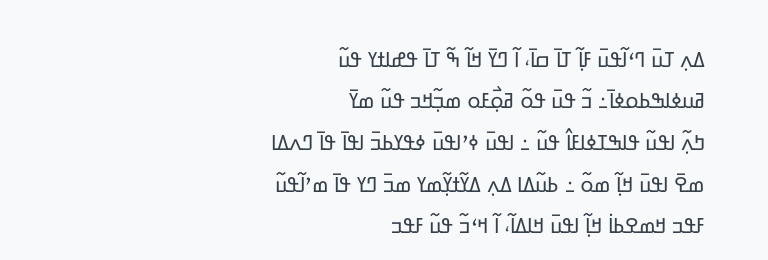ߡߍ߲ ߠߎ߫ ߣߵߊ߬ߟߎ߫ ߓߊ߲߬ ߠߊ߫ ߛߊ߫، ߊ߬ ߣߌ߫ ߞߊ߬ ߒ߬ ߠߊ߫ ߟߝߊߙߌ ߟߎ߬ ߥߎߦߊߒߕߋߦߊ߫߸ ߏ߬ ߟߎ߫ ߟߋ߬ ߥߋ߲߯ߓߋ ߘߏ߲߬ߞߏ ߟߎ߬ ߘߌ߫
ߤߍ߲߬ ߊߟߎ߬ ߟߊߒߠߦߊߓߊ߮ ߟߎ߬ ߸ ߊߟߎ߫ ߦߴߊߟߎ߫ ߦߟߌߕߏ߫ ߊߟߊ߫ ߟߊ߫ ߣߍߡߊ ߘߐ߫ ߊߟߎ߫ ߞߊ߲߬ ߘߋ߬ ߸ ߕߎ߬ߡߊ ߡߍ߲ ߡߌ߬ߙߌ߲߬ߘߌ ߘߏ߫ ߣߌ ߟߊ߫ ߘߴߊ߬ߟߎ߬ ߓߟߏ ߞߘߐߕߊ߭ ߞߊ߲߬ ߊߟߎ߫ ߞߊߡߊ߬، ߊ߬ ߞߵߏ߬ ߟߎ߬ ߓߟߏ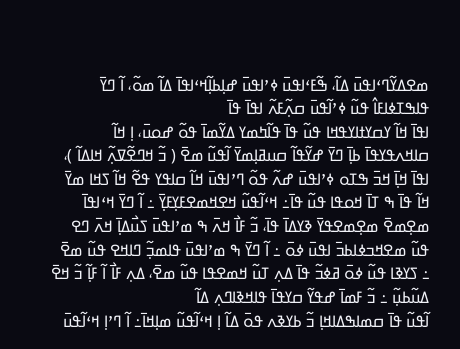ߘߐߡߌ߬ߣߵߊߟߎ߫ ߡߊ߬، ߒ߬ߓߵߊߟߎ߫ ߦߴߊߟߎ߫ ߝߊ߲ߕߊ߲߬ߞߵߊߟߊ߫ ߡߊ߬ ߘߋ߬، ߊ߬ ߣߌ߫ ߟߊߒߠߦߊߓߊ߮ ߟߎ߬ ߦߴߊ߬ߟߎ߫ ߛߍ߲߬ߓߍ߬ ߊߟߊ߫ ߟߊ߫
ߊߟߊ߫ ߞߊ߬ ߌߛߌߙߊߌߟߞߊ ߟߎ߬ ߟߊ߫ ߟߊ߬ߤߘߌ ߡߌ߬ߘߊ߫ ߟߋ߬ ߝߋߎ߫، ߊ߲ ߞߊ߬ ߛߊߞߍߟߌߟߊ߫ ߕߊ߲߫ ߣߌ߫ ߝߌ߬ߟߊ߬ ߛߎߥߊ߲ߘߌ߫ ߊ߬ߟߎ߬ ߘߐ߫ ( ߏ߬ ߞߣߐ߬ߜߍ߲߬ ߞߊߡߊ߬ )، ߊߟߊ߫ ߞߊ߲߫ ߞߏ߫ ߒߠߋ ߦߴߊߟߎ߫ ߝߍ߬ ߟߋ߬ ߣߴߊߟߎ߫ ߞߊ߬ ߛߊߟߌ ߟߐ߬ ߞߊ߬ ߖߞߊ ߘߌ߫ ߞߊ߬ ߟߊ߫ ߒ ߠߊ߫ ߞߋߟߊ ߟߎ߬ ߟߊ߫߸ ߞߵߊ߬ߟߎ߬ ߞߐߞߘߐߓߌ߲ߓߌ߲߫ ߸ ߊ߬ ߣߌ߫ ߞߵߊߟߊ߫ ߘߐ߲ߘߐ߫ ߘߐ߲ߘߐߟߌ߫ ߢߌߡߊ߫ ߟߊ߫، ߏ߬ ߓߊ߯ ߞߍ߫ ߒ ߘߴߊߟߎ߫ ߖߎ߯ߡߊ߲߫ ߞߍ߫ ߣߐ ߟߎ߬ ߘߐߞߏߦߊߕߏ߫ ߊߟߎ߫ ߦߋ߫ ߸ ߊ߬ ߣߌ߫ ߒ ߘߴߊߟߎ߫ ߟߊߘߏ߲߬ ߣߊߞߐ ߟߎ߬ ߘߐ߫ ߸ ߖߌߢߊ ߟߎ߬ ߦߋ߫ ߥߦߏ߬ ߟߊ߫ ߡߍ߲ ߠߎ߬ ߞߘߐߟߊ ߟߎ߬ ߘߐ߫، ߡߍ߲ ߓߊ߯ ߊ߬ ߓߊ߲߬ ߏ߬ ߞߐ߫ ߡߎ߬ߕߎ߲߬ ߸ ߏ߬ ߓߘߊ߫ ߝߟߌ߬ ߛߌߟߊ߫ ߟߊߞߢߊߣߍ߲ ߡߊ߬
ߊ߬ߟߎ߬ ߟߊ߫ ߛߘߊߒߡߊߞߊ߲ ߏ߬ ߕߌߢߍ ߟߋ߫ ߡߊ߬ ߊ߲ ߞߵߊ߬ߟߎ߬ ߘߊ߲ߞߊ߫߸ ߊ߬ ߣߴߊ߲ ߞߵߊ߬ߟߎ߫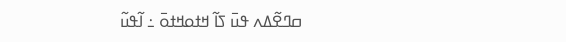ߛߣߐ߬ߡߍ ߟߎ߫ ߖߊ߬ ߞߙߋߞߙߋ߫ ߸ ߊ߬ߟߎ߬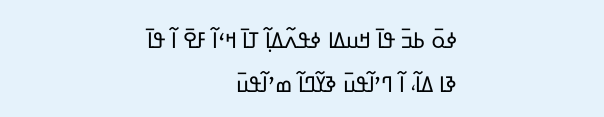ߦߋ߫ ߕߏ߫ ߟߊ߫ ߞߎߡߊ ߦߟߍ߬ߡߊ߲߬ ߠߊ߫ ߞߵߊ߬ ߓߐ߫ ߊ߬ ߟߊ߫ ߢߊ ߡߊ߬، ߊ߬ ߣߴߊ߬ߟߎ߫ ߢߌ߬ߣߊ߬ ߘߴߊ߬ߟߎ߫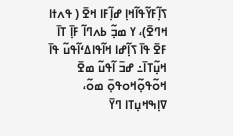ߖߊ߲߬ߓߌ߬ߟߊ߬ߞߊ߲ ߝߊ߲߬ߓߊ ߞߐ߫ ( ߟߍߙߊ ߞߣߐ߫)، ߌ ߘߏ߲߬ ߕߍߣߊ߬ ߓߊ߲߫ ߠߊ߫ ߓߐ߫ ߟߊ߫ ߖߊ߲߬ߝߊ ߞߊ߬ߟߊߡߵߊ߬ߟߎ߬ ߟߊ߫ ߞߎ߲߬ߠߊ߫߸ ߝߏ߫ ߊ߬ߟߎ߬ ߘߐ߫ ߞߋ߬ߟߋ߲߬ߞߋߟߋ߲߫ ߘߋ߬، ߜߊ߲ߒߞߎ߲ߠߊ ߣߌ߫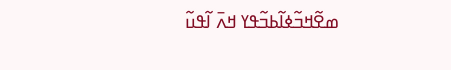ߘߐ߬ߞߏ߬ߦߊ߬ߕߏ߬ߟߌ ߞߍ߫ ߊ߬ߟߎ߬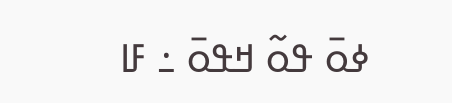ߦߋ߫ ߟߋ߬ ߞߟߋ߫ ߸ ߓߊ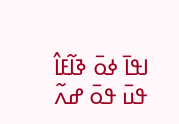ߊߟߊ߫ ߦߋ߫ ߢߊ߬ߓߊ߮ ߟߎ߫ ߟߋ߫ ߝߍ߬